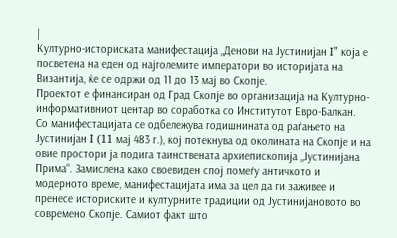|
Културно-историската манифестација „Денови на Јустинијан I" која е посветена на еден од најголемите императори во историјата на Византија, ќе се одржи од 11 до 13 мај во Скопје.
Проектот е финансиран од Град Скопје во организација на Културно-информативниот центар во соработка со Институтот Евро-Балкан.
Со манифестацијата се одбележува годишнината од раѓањето на Јустинијан I (11 мај 483 г.), кој потекнува од околината на Скопје и на овие простори ја подига таинствената архиепископија „Јустинијана Прима“. Замислена како своевиден спој помеѓу античкото и модерното време, манифестацијата има за цел да ги заживее и пренесе историските и културните традиции од Јустинијановото во современо Скопје. Самиот факт што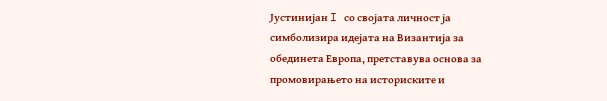Јустинијан I со својата личност ја симболизира идејата на Византија за обединета Европа, претставува основа за промовирањето на историските и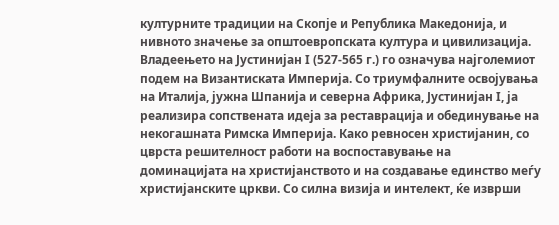културните традиции на Скопје и Република Македонија, и нивното значење за општоевропската култура и цивилизација.
Владеењето на Јустинијан I (527-565 г.) го означува најголемиот подем на Византиската Империја. Со триумфалните освојувања на Италија, јужна Шпанија и северна Африка, Јустинијан I, ја реализира сопствената идеја за реставрација и обединување на некогашната Римска Империја. Како ревносен христијанин, со цврста решителност работи на воспоставување на доминацијата на христијанството и на создавање единство меѓу христијанските цркви. Со силна визија и интелект, ќе изврши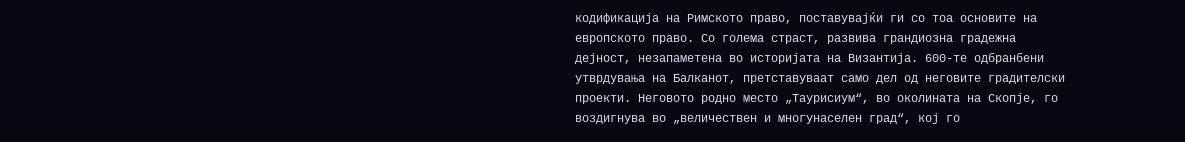кодификација на Римското право, поставувајќи ги со тоа основите на европското право. Со голема страст, развива грандиозна градежна дејност, незапаметена во историјата на Византија. 600-те одбранбени утврдувања на Балканот, претставуваат само дел од неговите градителски проекти. Неговото родно место „Таурисиум“, во околината на Скопје, го воздигнува во „величествен и многунаселен град“, кој го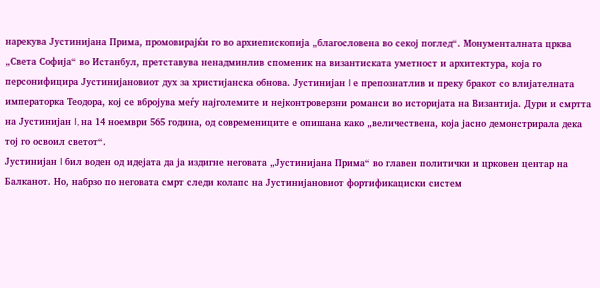нарекува Јустинијана Прима, промовирајќи го во архиепископија „благословена во секој поглед“. Монументалната црква „Света Софија“ во Истанбул, претставува ненадминлив споменик на византиската уметност и архитектура, која го персонифицира Јустинијановиот дух за христијанска обнова. Јустинијан I е препознатлив и преку бракот со влијателната императорка Теодора, кој се вбројува меѓу најголемите и нејконтроверзни романси во историјата на Византија. Дури и смртта на Јустинијан I, на 14 ноември 565 година, од современиците е опишана како „величествена, која јасно демонстрирала дека тој го освоил светот“.
Јустинијан I бил воден од идејата да ја издигне неговата „Јустинијана Прима“ во главен политички и црковен центар на Балканот. Но, набрзо по неговата смрт следи колапс на Јустинијановиот фортификациски систем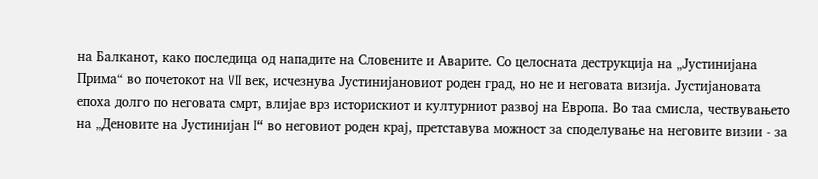на Балканот, како последица од нападите на Словените и Аварите. Со целосната деструкција на „Јустинијана Прима“ во почетокот на VII век, исчезнува Јустинијановиот роден град, но не и неговата визија. Јустијановата епоха долго по неговата смрт, влијае врз историскиот и културниот развој на Европа. Во таа смисла, чествувањето на „Деновите на Јустинијан I“ во неговиот роден крај, претставува можност за споделување на неговите визии - за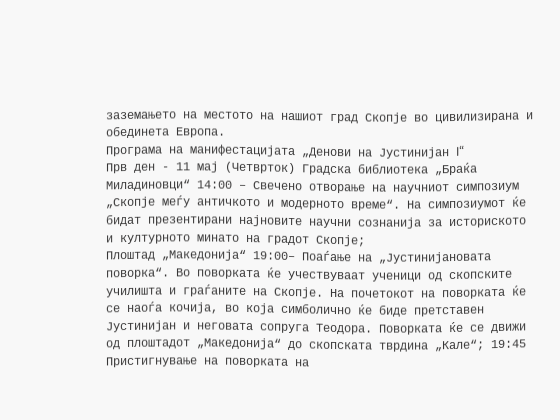заземањето на местото на нашиот град Скопје во цивилизирана и обединета Европа.
Програма на манифестацијата „Денови на Јустинијан I“
Прв ден - 11 мај (Четврток) Градска библиотека „Браќа Миладиновци“ 14:00 – Свечено отворање на научниот симпозиум „Скопје меѓу античкото и модерното време“. На симпозиумот ќе бидат презентирани најновите научни сознанија за историското и културното минато на градот Скопје;
Плоштад „Македонија“ 19:00– Поаѓање на „Јустинијановата поворка“. Во поворката ќе учествуваат ученици од скопските училишта и граѓаните на Скопје. На почетокот на поворката ќе се наоѓа кочија, во која симболично ќе биде претставен Јустинијан и неговата сопруга Теодора. Поворката ќе се движи од плоштадот „Македонија“ до скопската тврдина „Кале“; 19:45 Пристигнување на поворката на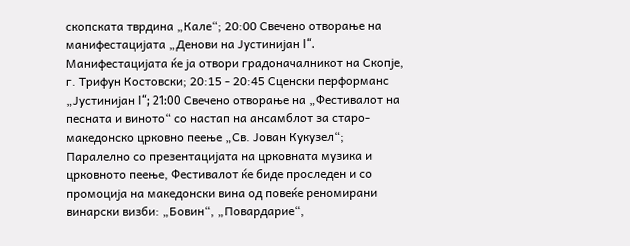скопската тврдина „Кале“; 20:00 Свечено отворање на манифестацијата „Денови на Јустинијан I“. Манифестацијата ќе ја отвори градоначалникот на Скопје, г. Трифун Костовски; 20:15 - 20:45 Сценски перформанс „Јустинијан I“; 21:00 Свечено отворање на „Фестивалот на песната и виното“ со настап на ансамблот за старо-македонско црковно пеење „Св. Јован Кукузел“;
Паралелно со презентацијата на црковната музика и црковното пеење, Фестивалот ќе биде проследен и со промоција на македонски вина од повеќе реномирани винарски визби: „Бовин“, „Повардарие“,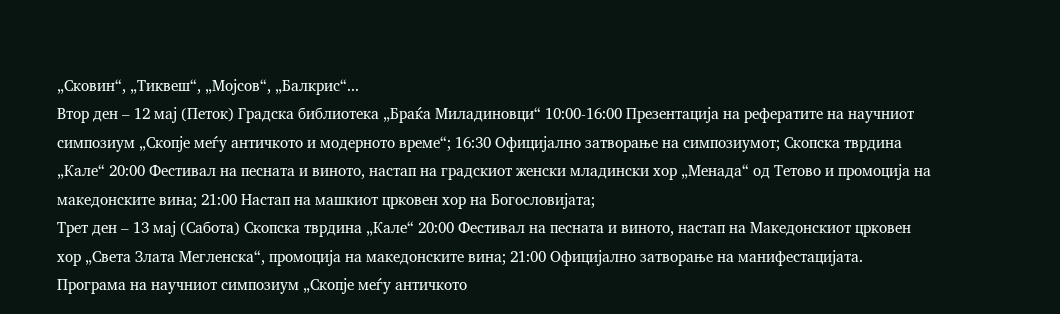„Сковин“, „Тиквеш“, „Мојсов“, „Балкрис“...
Втор ден – 12 мај (Петок) Градска библиотека „Браќа Миладиновци“ 10:00-16:00 Презентација на рефератите на научниот симпозиум „Скопје меѓу античкото и модерното време“; 16:30 Официјално затворање на симпозиумот; Скопска тврдина „Кале“ 20:00 Фестивал на песната и виното, настап на градскиот женски младински хор „Менада“ од Тетово и промоција на македонските вина; 21:00 Настап на машкиот црковен хор на Богословијата;
Трет ден – 13 мај (Сабота) Скопска тврдина „Кале“ 20:00 Фестивал на песната и виното, настап на Македонскиот црковен хор „Света Злата Мегленска“, промоција на македонските вина; 21:00 Официјално затворање на манифестацијата.
Програма на научниот симпозиум „Скопје меѓу античкото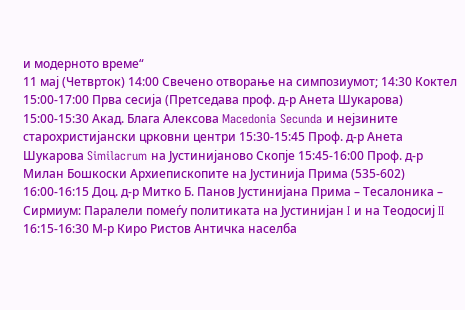и модерното време“
11 мај (Четврток) 14:00 Свечено отворање на симпозиумот; 14:30 Коктел 15:00-17:00 Прва сесија (Претседава проф. д-р Анета Шукарова) 15:00-15:30 Акад. Блага Алексова Macedonia Secunda и нејзините старохристијански црковни центри 15:30-15:45 Проф. д-р Анета Шукарова Similacrum на Јустинијаново Скопје 15:45-16:00 Проф. д-р Милан Бошкоски Архиепископите на Јустинија Прима (535-602) 16:00-16:15 Доц. д-р Митко Б. Панов Јустинијана Прима – Тесалоника – Сирмиум: Паралели помеѓу политиката на Јустинијан I и на Теодосиј II 16:15-16:30 М-р Киро Ристов Античка населба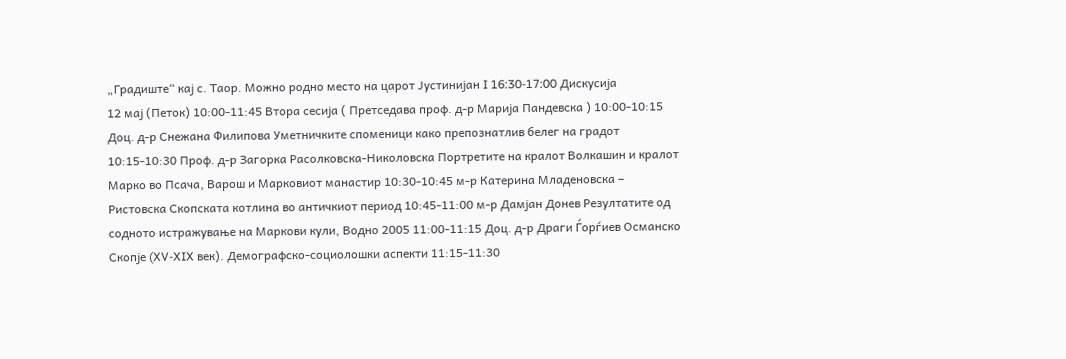„Градиште“ кај с. Таор. Можно родно место на царот Јустинијан I 16:30-17:00 Дискусија
12 мај (Петок) 10:00-11:45 Втора сесија ( Претседава проф. д-р Марија Пандевска ) 10:00-10:15 Доц. д-р Снежана Филипова Уметничките споменици како препознатлив белег на градот 10:15-10:30 Проф. д-р Загорка Расолковска-Николовска Портретите на кралот Волкашин и кралот Марко во Псача, Варош и Марковиот манастир 10:30-10:45 м-р Катерина Младеновска – Ристовска Скопската котлина во античкиот период 10:45-11:00 м-р Дамјан Донев Резултатите од содното истражување на Маркови кули, Водно 2005 11:00-11:15 Доц. д-р Драги Ѓорѓиев Османско Скопје (XV-XIX век). Демографско-социолошки аспекти 11:15-11:30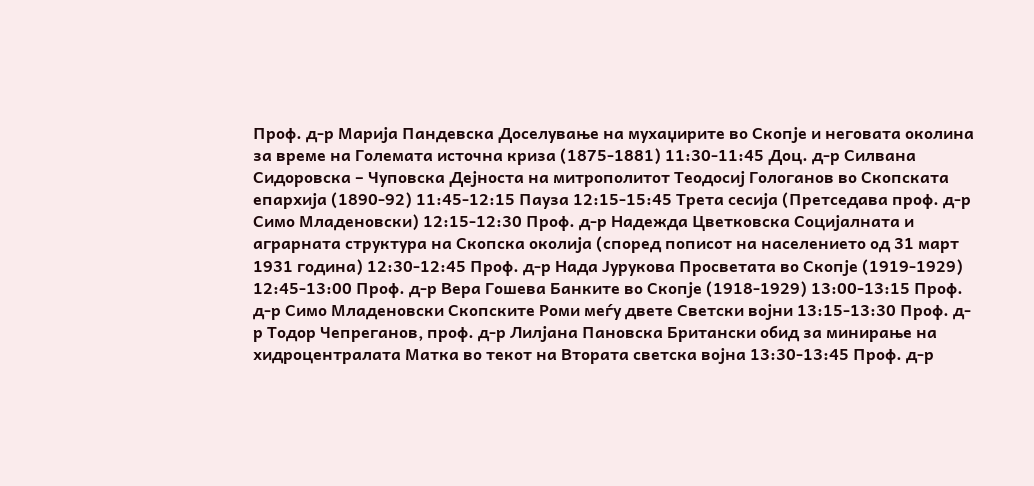Проф. д-р Марија Пандевска Доселување на мухаџирите во Скопје и неговата околина за време на Големата источна криза (1875-1881) 11:30-11:45 Доц. д-р Силвана Сидоровска – Чуповска Дејноста на митрополитот Теодосиј Гологанов во Скопската епархија (1890-92) 11:45-12:15 Пауза 12:15-15:45 Трета сесија (Претседава проф. д-р Симо Младеновски) 12:15-12:30 Проф. д-р Надежда Цветковска Социјалната и аграрната структура на Скопска околија (според пописот на населението од 31 март 1931 година) 12:30-12:45 Проф. д-р Нада Јурукова Просветата во Скопје (1919-1929) 12:45-13:00 Проф. д-р Вера Гошева Банките во Скопје (1918-1929) 13:00-13:15 Проф. д-р Симо Младеновски Скопските Роми меѓу двете Светски војни 13:15-13:30 Проф. д-р Тодор Чепреганов, проф. д-р Лилјана Пановска Британски обид за минирање на хидроцентралата Матка во текот на Втората светска војна 13:30-13:45 Проф. д-р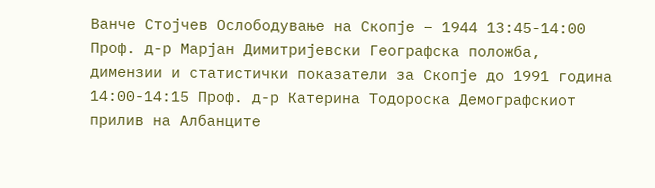Ванче Стојчев Ослободување на Скопје – 1944 13:45-14:00 Проф. д-р Марјан Димитријевски Географска положба, димензии и статистички показатели за Скопје до 1991 година 14:00-14:15 Проф. д-р Катерина Тодороска Демографскиот прилив на Албанците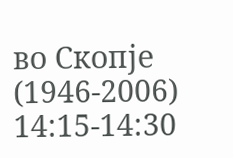во Скопје (1946-2006) 14:15-14:30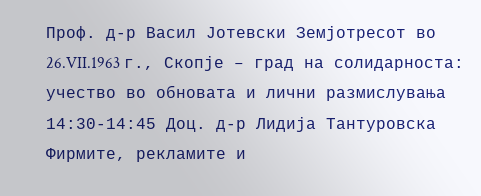Проф. д-р Васил Јотевски Земјотресот во 26.VII.1963 г., Скопје – град на солидарноста: учество во обновата и лични размислувања 14:30-14:45 Доц. д-р Лидија Тантуровска Фирмите, рекламите и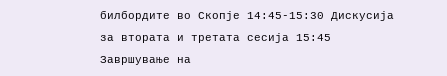билбордите во Скопје 14:45-15:30 Дискусија за втората и третата сесија 15:45 Завршување на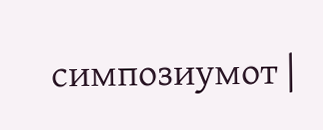симпозиумот |